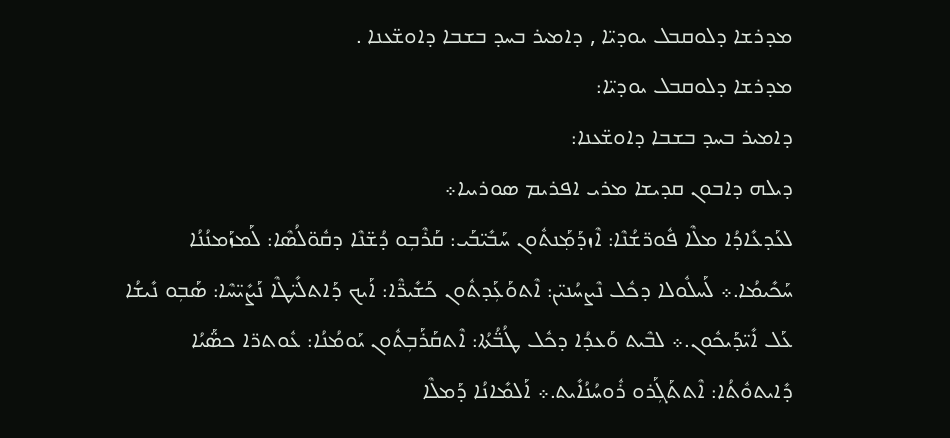ܡܕܪܫܐ ܕܠܘܩܒܠ ܝܘܕܝ̈ܐ , ܕܐܡܝܪ ܒܚܕ ܒܫܒܐ ܕܐܘܫ̈ܥܢܐ .
ܡܕܪܫܐ ܕܠܘܩܒܠ ܝܘܕܝ̈ܐ:
ܕܐܡܝܪ ܒܚܕ ܒܫܒܐ ܕܐܘܫ̈ܥܢܐ:
ܕܝܠܗ ܕܐܒܘܢ ܩܕܝܫܐ ܡܪܝ ܐܦܪܝܡ ܣܘܪܝܝܐ܀
ܠܥܰܕܥܺܐܕܳܐ ܡܠܶܐ ܦܽܘܪ̈ܫܳܢܶܐ: ܐܶܙܕܰܡ݂ܰܢܬܽܘܢ ܚܰܒܺܝ̈ܒܰܝ: ܩܰܪܶܒܼܘ ܕܳܫ̈ܢܶܐ ܕܩܽܘ̈ܠܳܣܶܐ: ܠܰܡܙܰܡܢܳܢܳܐ ܚܰܟܺܝܡܳܐ.܀ ܠܰܚܠܽܘܠܐ ܕܟܽܠ ܢܶܨܚܳܢܝ̈ܢ: ܐܶܬܘܰܥܼܰܕܬܽܘܢ ܟܰܫܺܝܪ̈ܶܐ: ܐܰܝܟ ܕܰܐܬܠܺܝ̈ܛܶܐ ܢܰܨܺܝ̈ܚܶܐ: ܣܰܒܼܘ ܢܺܝܫܳܐ ܥܰܠ ܐܺܝ̈ܕܰܝܟܽܘܢ.܀ ܠܒܶܝܬ ܘܰܥܕܳܐ ܕܟܽܠ ܛܳܒ̈ܳܬܳܐ: ܐܶܬܩܰܪܰܒܼܬܽܘܢ ܝܰܘܡܳܢܳܐ: ܥܽܘܬܪ̈ܐ ܟܣ̈ܰܝܳܐ ܕܺܐܝܬܘܽܬܳܐ: ܐܶܬܬܰܓܼܰܪܘ ܪܽܘܚܳܢܳܐܺܝܬ.܀ ܐܰܠܡܺܐܢܳܐ ܕܰܡܠܶܐ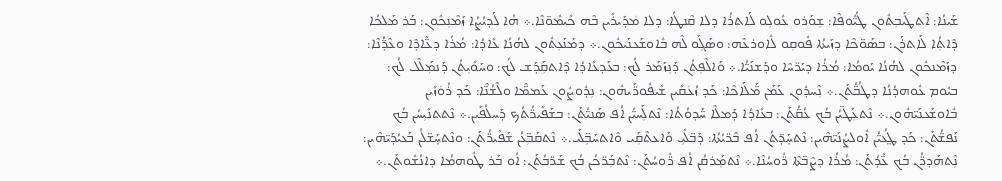ܫܰܝܢܳܐ: ܐܶܬܛܰܝܒܼܬܽܘܢ ܛܳܝ̈ܽܘܦܶܐ: ܫܼܘܰܪܘ ܥܽܘܠܼܘ ܠܰܐܬܪܳܐ ܕܠܐ ܩܶܢܛܳܐ: ܕܠܐ ܡܿܕܰܝܪܺܝܢ ܒܶܗ ܟܺܝܡܽܘ̈ܢܶܐ.܀ ܗܳܐ ܠܰܕܝܳܨܳܐ ܙܰܡܶܢܼܟܽܘܢ: ܒܰܪ ܡܰܠܟܳܐ ܕܶܐܬܼܳܐ ܠܰܐܬܪܰܢ: ܒܣܰܘ̈ܟܶܐ ܕܙܰܝܬܳܐ ܦܽܘܩܼܘ ܠܽܐܘܪܥܶܗ: ܘܣܰܓܼܰܘ ܠܶܗ ܒܽܐܘܫܰܥܢܰܝܟܽܘܢ.܀ ܕܡܰܢܰܥܼܬܽܘܢ ܠܗܳܢܳܐ ܥܺܐܕܳܐ: ܡܳܪܳܐ ܕܥ̈ܺܐܕܶܐ ܘܥܶܕ̈ܳܢܶܐ: ܕܙܰܡܶܢܟܽܘܢ ܠܗܳܢܳܐ ܝܰܘܡܳܐ: ܡܳܪܳܐ ܕܝܰܪ̈ܚܶܐ ܘܕܰܫܢܰܝ̈ܳܐ.܀ ܘܰܐܠܶܦܼܬܳܢ ܕܰܢܼܙܰܡܰܪ ܠܳܟ: ܒܥܰܕܥܺܐܕܳܐ ܕܶܐܬܩܼܰܕܰܫ ܠܳܟ: ܘܚܰܘܺܝܼܬܳܢ ܕܰܢܡ݂ܰܠܶܠ ܠܳܟ: ܒܝܽܘܡ ܥܽܘܗܕܳܢܳܐ ܕܛܳܒ̈ܳܬܰܢ.܀ ܢܼܶܚܕܽܘܢ ܥܰܡܰܢ ܡ̈ܰܠܰܐܟܶܐ: ܟܰܕ ܙܳܥܿܩܺܝܢ ܫܺܝܦܽܘܪ̈ܰܝܗܽܘܢ: ܢܼܕܽܘܨܽܘܢ ܥܰܡܡ̈ܶܐ ܘܠܶܫܳܢ̈ܶܐ: ܟܰܕ ܪܳܘܿܙܺܝܢ ܒܽܐܘܫܰܥܢܰܝ̈ܗܽܘܢ.܀ ܢܶܬܥܼܰܛ̈ܝܳܢ ܒܳܟ ܥܳܩ̈ܳܬܰܢ: ܒܥܺܐܕܳܐ ܕܰܡܠܶܐ ܚ̈ܰܕܘܳܬܳܐ: ܢܶܬܠܼܰܚܝ̈ܳܢ ܐܳܦ ܣܰܢܝ̈ܳܬܰܢ: ܒܫܰܦܺܝܪ̈ܳܬܳܟ ܕܰܚܠܳܦܰܝܢ.܀ ܢܶܬܬܢܺܝܼܚܳܢ ܒܳܟ ܢܰܦܫ̈ܳܬܰܢ: ܟܰܕ ܛ݀ܳܥܝ̈ܳܢ ܐܽܘܠܨܳܢܰܝ̈ܗܶܝܢ: ܢܶܬܚ̣ܰܕ̈ܬܳܢ ܐܳܦ ܒܶܪ̈ܝܳܬܳܐ: ܕܰܒ̈ܠܺܝܼ ܘܰܐܥܬܶܩܼܰܝ ܘܶܐܬܚܰܒܼ̈ܠܰܝ.܀ ܢܶܬܩܰܒܼ̈ܥܳܢ ܫܰܦܺܝܪ̈ܳܬܰܢ: ܘܢܶܬܚ̣ܰܫ̈ܠܳܢ ܒܰܥܝܳܕܰܝ̈ܗܶܝܢ: ܢܼܶܬܗܰܕܪ̈ܳܢ ܒܳܟ ܥ̈ܺܕܳܬܰܢ: ܡܳܪܳܐ ܕܨܶܒ̈ܬܶܐ ܪ̈ܽܘܚܳܢܶܐ.܀ ܢܶܬܡ݂ܰܪܩܳܢ ܐܳܦ ܪ̈ܽܘܚܳܬܰܢ: ܢܶܬܒܼܰܪ̈ܟܳܢ ܒܳܟ ܫܰܪ̈ܒܳܬܰܢ: ܐܳܘ ܒܰܪ ܛܽܘܗܡܳܐ ܕܐܢܳܫܽܘܬܰܢ.܀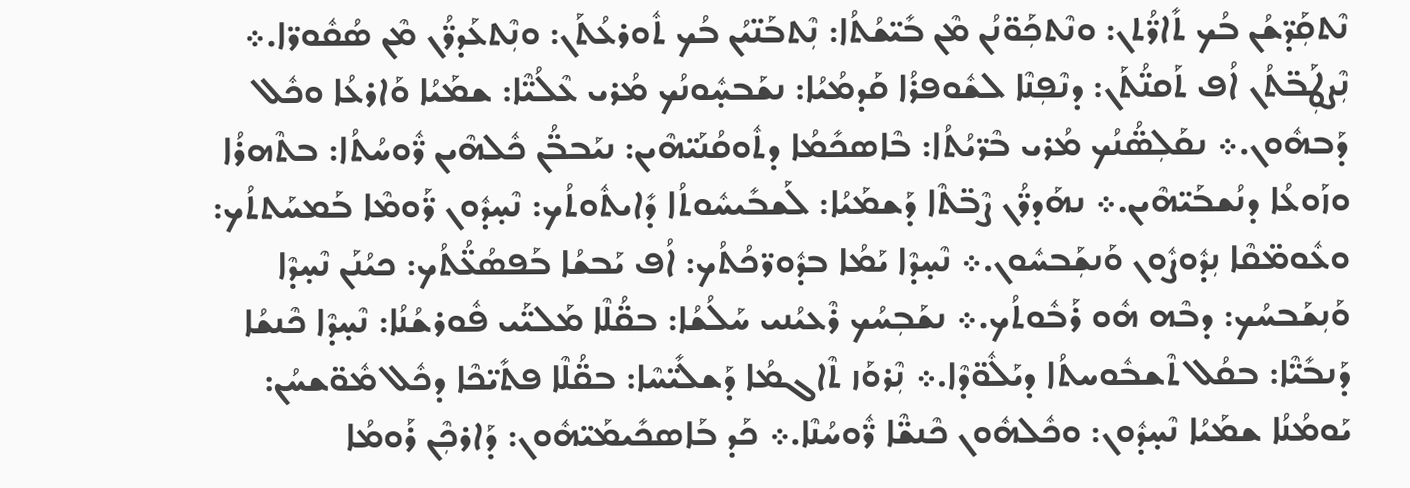ܢܶܬܩܼܰܕ̈ܫܳܢ ܒܳܟ ܬܺܐܪ̈ܳܬܢ: ܘܢܶܬܟܼܰܘ̈ܢܳܢ ܡܶܢ ܒܺܝ̈ܫܳܬܳܐ: ܢܼܶܬܒܰܢ̈ܝܳܢ ܒܳܟ ܬܽܘܪܥܳܬܰܢ: ܘܢܼܶܬܥܰܕܪ̈ܳܢ ܡܶܢ ܣܳܩܽܘܪ̈ܐ.܀ ܢܼܶܨܛܼܰܒ̈ܬܳܢ ܐܳܦ ܬܰܩܢ̈ܳܬܰܢ: ܕܢܶܦܼܢܶܐ ܠܫܽܘܦܪܳܐ ܩܰܕܡܳܝܳܐ: ܢܫܰܒܚ̣ܽܘܢܳܟ ܡܳܪܝ ܥܶܠܳܝ̈ܶܐ: ܫܡܰܝܳܐ ܘܰܐܪܥܳܐ ܘܟܽܠ ܕܰܒܗܽܘܢ.܀ ܢܩܰܠܼܣ̈ܳܢܳܟ ܡܳܪܝ ܒܶܪ̈ܝܳܬܳܐ: ܒܶܐܣܟܺܡܳܐ ܕܬܽܘܩܳܢܰܝ̈ܗܶܝܢ: ܢܝܰܒܒ̈ܳܢ ܟܽܠܗܶܝܢ ܪ̈ܽܘܚܳܬܳܐ: ܒܬܶܗܪܳܐ ܘܙܰܘܥܳܐ ܕܢܳܫܒܰܝ̈ܗܶܝܢ.܀ ܢܗܰܕܪ̈ܳܢ ܨܶܒ̈ܬܶܐ ܕܰܫܡܰܝܳܐ: ܠܰܫܒܺܝܚܽܘܬܳܐ ܕܺܐܝܬܽܘܬܳܟ: ܢܶܚ̣ܕܽܘܢ ܪ̈ܰܘܡܶܐ ܒܰܡܚܰܬܬܳܟ: ܘܥܽܘܡ̈ܩܶܐ ܢܼܕܽܘܨܽܘܢ ܘܰܢܫܼܰܒܚܽܘܢ.܀ ܢܶܚ̣ܕܶܐ ܝܰܡܳܐ ܒܕܽܘܪ̈ܟܳܬܳܟ: ܐܳܦ ܝܰܒܫܳܐ ܒܰܦܣܳܥ̈ܳܬܳܟ: ܟܝܳܢܰܢ ܢܶܚ̣ܕܶܐ ܘܰܢܼܫܰܒܚܳܟ: ܕܒܶܗ ܗܽܘ ܪܰܒܽܘܬܳܟ.܀ ܢܫܰܒܼܚܳܟ ܪܶܥܝܳܢܝ ܚܰܠܳܫܳܐ: ܒܩ̈ܳܠܶܐ ܡܰܠܝ̈ܰܝ ܦܽܘܪܫܳܢܳܐ: ܢܶܚ̣ܕܶܐ ܟܶܢܫܳܐ ܕܰܢܒܺܝ̈ܶܐ: ܒܩܳܠ ܬܶܫܒܽܘܚܬܳܐ ܕܝܰܠܽܘ̈ܕܶܐ.܀ ܢܼܶܪܘܰܙ ܬܶܐܓܡܳܐ ܕܰܫܠܺܝ̈ܚܶܐ: ܒܩ̈ܳܠܶܐ ܦܬܺܝ̈ܟܶܐ ܕܟܽܠ ܡܽܘ̈ܫܚܳܢ: ܝܰܘܡܳܢܳܐ ܫܡܰܝܳܐ ܢܶܚ̣ܕܽܘܢ: ܘܟܽܠܗܽܘܢ ܟܶܢܫ̈ܶܐ ܪ̈ܽܘܚܳܢܶܐ.܀ ܟܰܕ ܒܰܐܣܟܺܝܡܰܝ̈ܗܽܘܢ: ܕܰܐܪܟܼܶܢ ܪܰܘܡܳܐ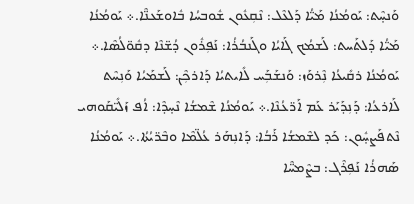ܘܰܢܚ̣ܶܬ: ܝܰܘܡܳܢܳܐ ܡܰܝ̈ܳܐ ܕܰܠܥܶܠ: ܢܶܩܼܥܽܘܢ ܫܽܘܒܚܳܐ ܒܽܐܘܫܰܥܢ̈ܶܐ.܀ ܝܰܘܡܳܢܳܐ ܡܰܝ̈ܳܐ ܕܰܠܬܰܚܬ: ܠܰܫܡܳܟ ܓܰܐܝܳܐ ܘܓܰܢܒܳܪܳܐ: ܢܰܦܼܪܽܘܢ ܕܳܫ̈ܢܶܐ ܕܩܽܘ̈ܠܳܣܶܐ.܀ ܝܰܘܡܳܢܳܐ ܪܩܺܝܥܳܐ ܢܼܶܪܘܰܙ: ܘܰܢܫܰܒܼܰܚ ܠܺܐܝܬܝܳܐ ܕܰܐܪܟܼܶܢ: ܠܰܫܡܰܝܳܐ ܘܰܢܼܚܶܬ ܠܰܐܪܥܳܐ: ܕܰܢܼܕܰܝܰܪ ܥܰܡ ܐܰܪ̈ܥܳܢܶܐ.܀ ܝܰܘܡܳܢܳܐ ܫܶܡܫܳܐ ܢܶܚ̣ܕܶܐ: ܐܳܦ ܙܰܠܺܝ̈ܩܰܘܗܝ ܢܶܬܦܰܨܚ̣ܽܘܢ: ܟܰܕ ܠܫܶܡܫܳܐ ܪܰܒܳܐ: ܕܰܐܢܼܗܰܪ ܥܳܠ̈ܡܶܐ ܘܒܶܪ̈ܝܳܬܳܐ.܀ ܝܰܘܡܳܢܳܐ ܣܰܗܪܳܐ ܢܰܦܼܪܶܓ: ܒܨܶܡܚ̈ܶܐ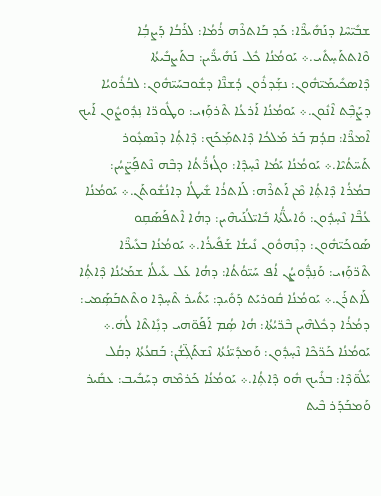ܫܒܺܝ̈ܚܶܐ ܕܢܰܗܺܝܪ̈ܶܐ: ܟܰܕ ܒܰܐܬܪܶܗ ܪܳܡܳܐ: ܠܪܰܒܳܐ ܕܰܨܒܼܳܐ ܘܶܐܬܬܰܚ̣ܬܺܝ.܀ ܝܰܘܡܳܢܳܐ ܟܽܠ ܢܰܗܺܝܪ̈ܺܝܢ: ܒܬܰܨܒܺܝܬܳܐ ܕܶܐܣܟܺܝܡܰܝ̈ܗܽܘܢ: ܢܫܼܰܕܪܽܘܢ ܕܳܫܢ̈ܶܐ ܕܫܽܘܒܚܰܝ̈ܗܽܘܢ: ܠܒܳܪܽܘܝܳܐ ܕܨܰܒܼܶܬ ܐܶܢܽܘܢ.܀ ܝܰܘܡܳܢܳܐ ܐܰܪܥܳܐ ܬܶܪܘܼܰܙܝ: ܘܛܽܘܪ̈ܐ ܢܼܕܽܘܨܽܘܢ ܐܰܝܟ ܐܶܡܪ̈ܶܐ: ܩܕܳܡ ܒܰܪ ܡܰܠܟܳܐ ܕܶܐܬܡܼܰܟܰܟ: ܕܶܐܬܼܳܐ ܕܢܶܣܥܼܽܘܪ ܬܰܚ̈ܬܳܝܶܐ.܀ ܝܰܘܡܳܢܳܐ ܝܰܡܳܐ ܢܶܚ̣ܕܶܐ: ܘܓܳܙܪ̈ܳܬܳܐ ܕܒܶܗ ܢܶܬܦܼܰܨ̈ܚܳܢ: ܒܡܳܪܳܐ ܕܶܐܬܼܳܐ ܡܶܢ ܐܰܬܪܶܗ: ܠܰܐܬܪܳܐ ܫܺܝܛܳܐ ܕܐܢܳܫܽܘܬܰܢ.܀ ܝܰܘܡܳܢܳܐ ܥܳܒ̈ܶܐ ܢܶܚ̣ܕܽܘܢ: ܘܺܐܝܠ̈ܳܬܳܐ ܒܺܐܝ̈ܠܳܢܰܝܗܶܝܢ: ܕܗܳܐ ܐܶܬܦܰܣܰܩܼܘ ܣܰܘܟܰܝ̈ܗܽܘܢ: ܕܢܼܶܗܘܽܘܢ ܢܺܝܫܳܐ ܫܰܦܺܝܪܳܐ.܀ ܝܰܘܡܳܢܳܐ ܒܥܺܝܪ̈ܶܐ ܬܶܪ̈ܘܼܰܙܝ: ܘܰܢܼܕ̈ܽܘܨܳܢ ܐܳܦ ܚܰܝ̈ܘܳܬܳܐ: ܕܗܳܐ ܥܰܠ ܥܺܝܠܳܐ ܫܡܰܝܳܢܳܐ ܕܶܐܬܼܳܐ ܠܰܐܬܪܰܢ.܀ ܝܰܘܡܳܢܳܐ ܩܽܘܪܝܰܬ ܕܰܘܺܝܕ: ܝܰܬܺܝܪ ܬܶܚ̣ܕܶܐ ܘܬܶܬܒܰܣܼܰܡܝ: ܕܡܳܪܳܐ ܕܟܽܠܗܶܝܢ ܒܶܪ̈ܝܳܬܳܐ: ܗܳܐ ܣܼܳܡ ܐܰܦܰܘ̈ܗܝ ܕܢܼܺܐܬܶܐ ܠܳܗܿ.܀ ܝܰܘܡܳܢܳܐ ܟܰܪ̈ܟܶܐ ܢܶܚ̣ܕܽܘܢ: ܘܰܡܕܺܝ̈ܢܳܬܳܐ ܢܶܫܬܰܓܼ̈ܫܳܢ: ܒܰܩܥܳܬܳܐ ܕܩܳܠ ܝܰܠܽܘ̈ܕܶܐ: ܒܪܺܝܟ ܗܽܘ ܕܶܐܬܼܳܐ.܀ ܝܰܘܡܳܢܳܐ ܟܰܪܡܶܗ ܕܚܰܒܺܝܒ: ܥܩܺܝܪ ܘܰܡܒܰܕܰܪ ܒܶܝܬ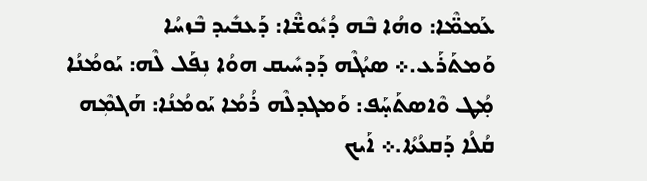ܥܰܡܡ̈ܶܐ: ܘܗܳܐ ܒܶܗ ܕܳܝܽܘܫ̈ܶܐ: ܕܰܥܒܺܝܕ ܒܶܙܚܳܐ ܘܰܡܬܰܪܰܥ.܀ ܣܝܳܓܶܗ ܕܰܕܚܺܝܩ ܗܘܳܐ ܢܼܦܰܠ ܠܶܗ: ܝܰܘܡܳܢܳܐ ܡ݂ܳܛ ܘܶܐܣܬܰܚ̣ܰܦ: ܘܰܡܓܕܠܶܗ ܪܳܡܳܐ ܝܰܘܡܳܢܳܐ: ܗܰܓܡܼܶܗ ܩܳܠܳܐ ܕܰܩܥܳܬܳܐ.܀ ܐܰܝܟ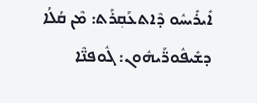ܐܺܝܪܺܝܚܽܘ ܕܶܐܬܥܰܩܼܪܰܬ: ܡܶܢ ܩܳܠܳܐ ܕܫܺܝܦܽܘܪ̈ܰܝܗܽܘܢ: ܓܽܘܦܢ̈ܶܐ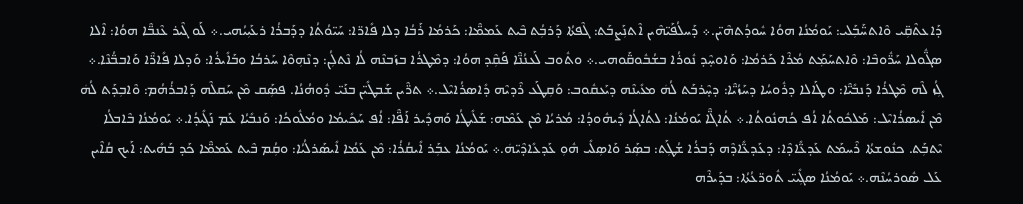ܕܰܐܥܬܶܩܼ̈ܝ ܘܶܐܬܚ̈ܰܒܼܰܠܝ: ܝܰܘܡܳܢܳܐ ܗܘܳܐ ܚܽܘܕܳܬܗܶܝ̈ܢ.܀ ܕܰܚܠܳܦܰܝ̈ܗܶܝܢ ܐܶܬܢܼܰܨܒܰܬ: ܓܶܦܬܳܐ ܕܰܪܒܼܳܬ ܒܶܝܬ ܥܰܡܡ̈ܶܐ: ܟܰܪܡܳܐ ܪܰܒܳܐ ܕܠܐ ܦܺܐܪ̈ܐ: ܚܰܝ̈ܘܳܬܳܐ ܕܕܰܒܪܳܐ ܪܥܰܝܼܝܳܗܝ.܀ ܠܰܘ ܓܶܝܪ ܥܶܢܒ̈ܶܐ ܗܘܳܐ: ܐܶܠܐ ܣܓ̈ܽܘܠܐ ܚܰܪ̈ܽܘܒܶܐ: ܘܶܐܬܚܰܡ݂ܰܬ ܡܳܪܶܐ ܟܰܪܡܳܐ: ܘܰܐܘܚ̣ܶܕ ܢܽܘܪܳܐ ܒܫܳܒܽܘܩ̈ܰܘܗܝ.܀ ܘܬܽܘܒ ܠܰܥܢܳܢ̈ܶܐ ܦܰܩܼܶܕ ܗܘܳܐ: ܕܡܶܛܪܳܐ ܒܙܰܒܢܶܗ ܠܳܐ ܢܶܬܠܼܳܢ: ܕܢܶܗܼܘܶܐ ܚܰܪܒܳܐ ܘܒܰܐܺܝܪܳܐ: ܘܰܕܠܐ ܦܺܐܪ̈ܶܐ ܘܰܐܒܒ̈ܳܢܶܐ.܀ ܓܼܳܙ ܠܶܗ ܡܶܛܪܳܐ ܕܰܢܒܺܝ̈ܶܐ: ܘܛܰܐܠܐ ܕܪܽܘܚܳܐ ܕܚܰܙܳܝ̈ܶܐ: ܕܚ̣ܶܪܒܰܬ ܠܳܗܿ ܡܥܺܝܢܶܗ ܕܝܰܥܩܽܘܒ: ܘܰܩܼܛܰܥ ܪܶܕܝܶܗ ܕܺܐܣܪܳܐܝܶܠ.܀ ܬܪ̈ܶܝܢ ܫܰܒܛܺܝ̈ܢ ܒܢܰܝ̈ ܕܽܘܗܳܢܳܐ. ܦܣܼܰܩ ܡܶܢ ܚܰܩܠܶܗ ܕܰܐܒܪܳܗܳܡ: ܘܶܐܒܼܕܰܬ ܠܳܗܿ ܡܶܢ ܐܺܝܣܪܳܐܝܶܠ: ܡܰܠܟܽܘܬܳܐ ܐܳܦ ܟܳܗܢܽܘܬܳܐ.܀ ܬܳܐܓ̈ܶܐ ܝܰܘܡܳܢܳܐ: ܠܬܳܐܓܳܐ ܕܺܝܗܽܘܕܳܐ: ܡܳܪܝܳܐ ܡܶܢ ܥܰܡܶܗ: ܫܰܠܺܝܛܳܐ ܘܰܗܕܺܝܪ ܐܰܦ̈ܶܐ: ܐܳܦ ܚܰܟܺܝܡܳܐ ܘܡܳܠܽܘܟܳܐ: ܘܰܢܒܺܝܳܐ ܥܰܡ ܢܰܓܺܝܕܳܐ.܀ ܝܰܘܡܳܢܳܐ ܒܶܐܒܠܳܐ ܝܶܬܒܼܰܬ. ܟܢܽܘܫܬܳܐ ܪܶܚܡܰܬ ܥܰܕܥ̈ܺܐܕܶܐ: ܕܥܰܕܥ̈ܺܐܕܶܗ ܕܰܒܪܳܐ ܫܳܛܼܰܬ: ܒܣܼܰܪ ܘܰܐܣܼܠܺܝ ܗܽܘܼ ܥܰܕܥܺܐܕܶܝ̈ܗܿ.܀ ܝܰܘܡܳܢܳܐ ܥܒܼܰܪ ܐܺܝܩܳܪܳܐ: ܡܶܢ ܥܰܡܳܐ ܐܺܝܣܰܪܠܳܝܳܐ: ܘܩܼܳܡ ܒܶܝܬ ܥܰܡܡ̈ܶܐ ܟܰܕ ܒܰܗܺܝܬ: ܐܰܝܟ ܩܳܐܶܝܢ ܥܰܠ ܣܽܘܪܚܳܢܶܗ.܀ ܝܰܘܡܳܢܳܐ ܣܓܼܺܝܝ̈ ܬܽܘܪ̈ܥܳܬܳܐ: ܒܕܰܝܪܶܗ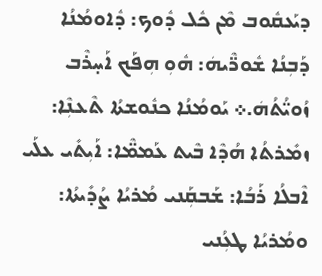ܕܝܰܥܩܽܘܒ ܡܶܢ ܟܽܠ ܕܽܘܟ: ܕܽܐܘܡܳܢܳܐ ܕܰܒܼܢܳܐ ܫܽܘܪ̈ܶܝܗܿ: ܗܽܘܼ ܗܼܦܰܟ ܐܰܚ̣ܪܶܒ ܙܳܘܝ̈ܳܬܳܗܿ.܀ ܝܰܘܡܳܢܳܐ ܟܢܽܘܫܬܳܐ ܬܶܥܢܼܶܐ: ܙܡܺܪܬܳܐ ܗܳܕܶܐ ܒܶܝܬ ܥܰܡܡ̈ܶܐ: ܐܰܝܼܬܺܝ ܥܠܰܝ ܐܶܒܠܳܐ ܪܰܒܳܐ: ܫܰܒܩܼܰܢܝ ܡܳܪܝܳܐ ܨܳܕܺܝܬܳܐ: ܘܡܳܪܝܳܐ ܛܥܼܳܢܝ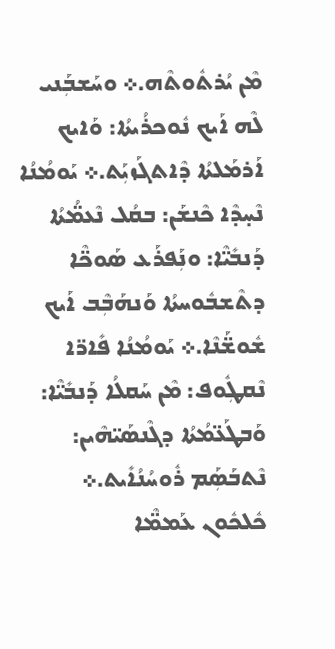ܡܶܢ ܝܳܪܬܽܘܬܶܗ.܀ ܘܚܰܫܒܼܰܢܝ ܠܶܗ ܐܰܝܟ ܢܽܘܟܪܳܝܬܳܐ: ܘܰܐܝܟ ܐܰܪܡܰܠܬܳܐ ܕܶܐܬܓܰܙܝܼܰܬ.܀ ܝܰܘܡܳܢܳܐ ܢܶܚ̣ܕܶܐ ܟܶܢܫܰܢ: ܒܩܳܠ ܢܶܥܡ̈ܳܬܳܐ ܕܰܢܒܺܝ̈ܶܐ: ܘܢܼܰܦܪܰܥ ܣܰܘܟ̈ܶܐ ܕܬܶܫܒܽܘܚܬܳܐ ܘܰܢܗܰܒܼܶܒ ܐܰܝܟ ܫܽܘܫ̈ܰܢܶܐ.܀ ܝܰܘܡܳܢܳܐ ܦܺܐܪ̈ܐ ܢܶܩܛܼܽܘܦ: ܡܶܢ ܚܰܩܠܳܐ ܕܰܢܒܺܝ̈ܶܐ: ܘܰܒܛܰܥ̈ܡܳܬܳܐ ܕܓܶܢܣܰܝ̈ܗܶܝܢ: ܢܶܬܒܰܣܼܰܡ ܪܽܘܚܳܢܳܐܺܝܬ.܀ ܟܽܠܟܽܘܢ ܥܰܡܡ̈ܶܐ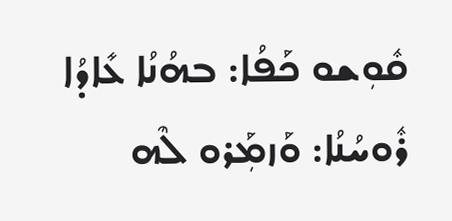ܩܽܘܼܫܘ ܟܰܦܳܐ: ܒܗܳܢܳܐ ܥܺܐܕܳܐ ܪܽܘܚܳܢܳܐ: ܘܰܙܡܼܰܪܘ ܠܶܗ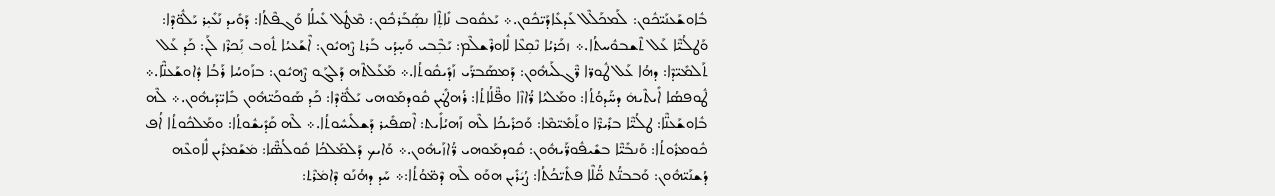ܒܽܐܘܫܰܥܢܰܝ̈ܟܽܘܢ: ܠܰܡܟܰܠܶܠ ܥܰܕܥܺܐܕܰܝ̈ܟܽܘܢ.܀ ܝܰܥܩܽܘܒ ܢܺܐܬܼܶܐ ܢܣܼܰܒܰܪܟܽܘܢ: ܡܶܛܽܠ ܥܺܝܠܳܐ ܘܰܓܦܶܬܳܐ: ܕܰܘܺܝܕ ܢܰܥܺܝܼܪ ܝܰܠܽܘ̈ܕܶܐ: ܘܰܛܠܳܝ̈ܶܐ ܥܰܠ ܬܶܫܒܘܽܚܬܳܐ.܀ ܙܟܰܪܝܳܐ ܢܶܩܼܥܶܐ ܠܽܐܘܪܶܫܠܶܡ: ܝܰܒܼܶܒܝ ܘܰܚ̣ܕܳܝ ܒܰܪܬ ܨܶܗܝܽܘܢ: ܐܶܫܰܥܝܳܐ ܬܽܘܒ ܢܼܰܟܪܶܙ ܠܰܢ: ܟܰܕ ܥܰܠ ܬܰܠܡܺܝ̈ܕܶܐ: ܕܗܳܐ ܥܰܠ ܛܽܘܪ̈ܐ ܪ̈ܶܓܠܰܝܗܽܘܢ: ܕܰܡܣܰܒܪ̈ܰܝ ܙܰܕܺܝܩܽܘܬܳܐ.܀ ܡܰܥܰܠܬܶܗ ܕܰܠܓܰܘ ܨܶܗܝܽܘܢ: ܒܙܰܘܚܳܐ ܪܰܒܳܐ ܕܽܐܘܫܰܥܢ̈ܶܐ.܀ ܛܽܘܦܣܳܐ ܐܺܝܬܶܝܗܿ ܕܚ̈ܰܕܘܳܬܳܐ: ܘܡܰܠܝܳܐ ܪ̈ܳܐܙܶܐ ܘܦ̈ܶܠܳܐܬܳܐ: ܪܳܗܛܺ݀ܝܢ ܩܽܘܕܡܰܘܗܝ ܝܰܠܽܘ̈ܕܶܐ: ܟܰܕ ܣܰܘܟܰܝ̈ܗܽܘܢ ܒܺܐܝ̈ܕܰܝܗܽܘܢ.܀ ܠܶܗ ܒܽܐܘܫܰܥܢ̈ܶܐ: ܛܠܳܝ̈ܶܐ ܒܪܺܝܪ̈ܶܐ ܘܬܰܡܺܝ̈ܡܶܐ: ܘܰܟܪܺܝܟܳܐ ܠܶܗ ܙܰܗܝܳܐܺܝܬ: ܐܶܣܦܺܝܪ ܕܰܫܠܺܝܚܽܘܬܳܐ.܀ ܠܶܗ ܩܰܕܺܝܫܽܘܬܳܐ: ܘܡܰܠܟܽܘܬܳܐ ܐܳܦ ܟܽܘܡܪܽܘܬܳܐ: ܘܰܢܒܺܝ̈ܶܐ ܒܫܺܝܦܽܘܪ̈ܰܝܗܽܘܢ: ܩܽܘܕܡܰܘܗܝ ܪ̈ܳܐܙܰܝܗܽܘܢ.܀ ܘܰܐܝܟ ܕܰܠܡܰܠܟܳܐ ܩܽܘܠܳܣ̈ܶܐ: ܡܿܫܰܡܪܺܝܢ ܠܽܐܘܥܶܗ ܕܳܫܢܰܝ̈ܗܽܘܢ: ܘܰܒܒܢ̈ܳܬ ܩ̈ܳܠܶܐ ܦܬܺܝ̈ܟܳܬܳܐ: ܨܳܝܿܪܺܝܢ ܗܘܰܘ ܠܶܗ ܕܶܡ̈ܘܳܬܳܐ:܀ ܚܰܕ ܕܗܳܢܰܘ ܕܶܐܡܿܪܶܬ: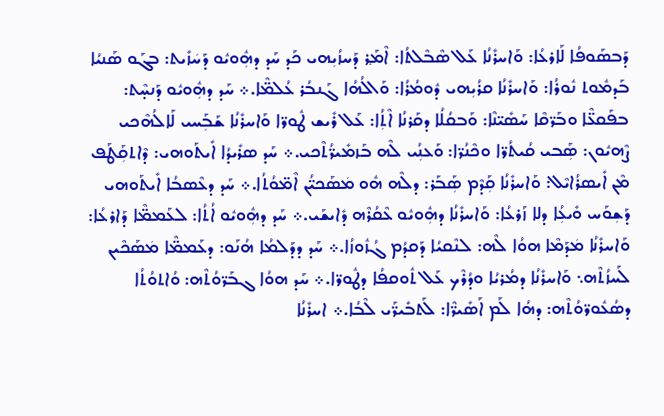ܕܰܒܣܰܘܦܳܐ ܠܰܐܪܥܳܐ: ܘܰܐܚܪܺܢܳܐ ܥܰܠ ܣܶܒܶܠܬܳܐ: ܐܶܡ݂ܰܪ ܕܰܚܙܳܝܼܗܝ ܟܰܕ ܚܰܕ ܕܗܼܽܘܝܽܘ ܕܰܚܿܙܺܝܬ: ܒܓܰܘ ܣܰܢܝܳܐ ܒܰܕܡܽܘܬ ܢܽܘܪܳܐ: ܘܰܐܚܪܺܢܳܐ ܩܪܳܝܼܗܝ ܕܽܘܡܳܪܳܐ: ܘܰܐܠܳܗܳܐ ܓܰܢܒܳܪ ܥܳܠܡ̈ܶܐ.܀ ܚܰܕ ܕܗܼܽܘܝܽܘ ܕܰܢܚ̣ܶܬ: ܒܦܰܩܥ̈ܶܐ ܘܒܰܪ̈ܩܶܐ ܚܰܣܺܝ̈ܢܶܐ: ܘܰܒܩܳܠܳܐ ܕܩܰܪܢܳܐ ܐܶܬܼܳܐ: ܥܰܠ ܪܺܝܫ ܛܽܘܪ̈ܐ ܘܰܐܚܪܺܢܳܐ ܫܰܒܼܰܚܝ ܠܰܐܠܳܗܶܟܝ ܨܶܗܝܽܘܢ: ܣܼܰܒܝ ܩܳܝܬܳܪ̈ܐ ܘܟܶܢܳܪ̈ܐ: ܘܰܥܢܼܳܝ ܠܶܗ ܒܰܙܡܺܝܪ̈ܳܬܶܟܝ.܀ ܚܰܕ ܣܪܺܝܕܳܐ ܐܺܝܬܰܘܗܝ: ܕܶܐܬܩܼܰܛܰܦ ܡܶܢ ܐܺܝܣܪܳܐܝܶܠ: ܘܰܐܚܪܺܢܳܐ ܩܼܰܕܶܡ ܣܼܰܒܰܪ: ܕܠܶܗ ܗܽܘ ܡܿܣܰܟܝ̈ܳܢ ܐܶܡ̈ܘܳܬܳܐ.܀ ܚܰܕ ܕܥܶܣܒܳܐ ܐܺܝܬܰܘܗܝ ܕܰܫܼܘܰܚ ܘܺܝܥܼܳܐ ܕܠܐ ܙܰܪܥܳܐ: ܘܰܐܚܪܺܢܳܐ ܕܗܼܽܘܝܽܘ ܥܶܩܳܪܶܗ ܕܺܐܝܫܰܝ.܀ ܚܰܕ ܕܗܼܽܘܝܽܘ ܐܳܬܳܐ: ܠܥܰܡܡ̈ܶܐ ܕܰܐܪܥܳܐ: ܘܰܐܚܪܺܢܳܐ ܡܿܕܰܡܶܐ ܗܘܳܐ ܠܶܗ: ܠܢܶܩܝܳܐ ܕܰܩܕܳܡ ܓܳܙܽܘܙܳܐ.܀ ܚܰܕ ܕܕܰܠܡܳܐ ܗܳܢܰܘ: ܕܥܰܡܡ̈ܶܐ ܡܿܣܰܟܶܝܢ ܠܰܚܙܳܬܶܗ܆ ܘܰܐܚܪܺܢܳܐ ܕܡܳܪܝܳܐ ܘܕܳܪܶܟ ܥܰܠ ܬܽܘܩܦܳܐ ܕܛܽܘܪ̈ܐ.܀ ܚܰܕ ܗܘܳܐ ܓܒܰܪ̈ܘܳܬܶܗ: ܘܳܐܬܘܳܬܳܐ ܕܣܳܥܽܘܪ̈ܘܳܬܶܗ: ܕܗܳܐ ܠܰܡ ܐܰܣܺܝܪ̈ܶܐ: ܠܰܬܒܺܝܪ̈ܰܝ ܠܶܒܳܐ.܀ ܐܚܪܺܢܳܐ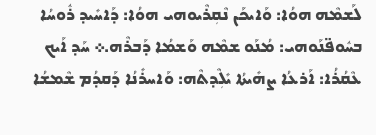ܠܰܫܡܶܗ ܗܘܳܐ: ܘܰܐܝܟܰܢ ܢܶܩܼܪܶܝܘܗܝ ܗܘܳܐ: ܕܰܐܚܺܝܕ ܪܽܘܚܳܐ ܒܚܽܘܦ̈ܢܰܘܗܝ: ܡܳܢܰܘ ܫܡܶܗ ܘܰܫܡܳܐ ܕܰܒܪܶܗ.܀ ܚܰܕ ܐܰܝܟ ܥܶܩܳܪܳܐ: ܐܰܪܥܳܐ ܨܗܺܝܬܳܐ ܝܺܠܼܶܕܬܶܗ: ܘܰܐܚܪܺܢܳܐ ܕܰܩܕܳܡ ܫܶܡܫܳܐ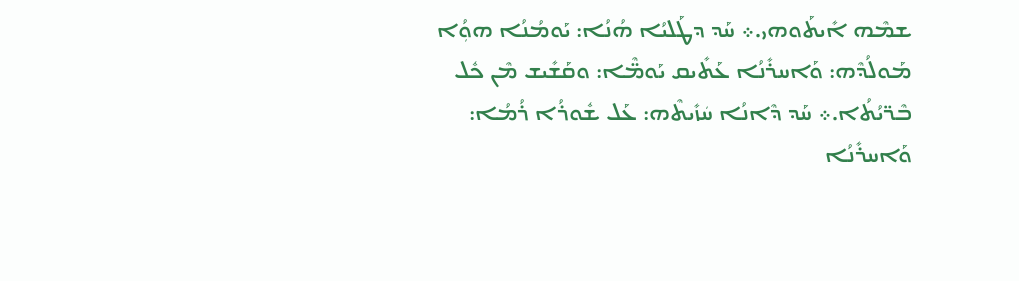ܫܡܶܗ ܐܺܝܬܰܘܗܝ.܀ ܚܰܕ ܕܛܰܠܝܳܐ ܗܳܢܳܐ: ܝܰܘܡܳܢܳܐ ܗܘܼܳܐ ܡܰܘܠܳܕܶܗ: ܘܰܐܚܪܺܢܳܐ ܥܰܬܺܝܩ ܝܰܘܡ̈ܶܐ: ܘܩܰܫܺܝܫ ܡܶܢ ܟܽܠ ܒܶܪ̈ܝܳܬܳܐ.܀ ܚܰܕ ܕܶܐܢܳܐ ܚܿܙܺܝܬܶܗ: ܥܰܠ ܫܽܘܪܳܐ ܪܳܡܳܐ: ܘܰܐܚܪܺܢܳܐ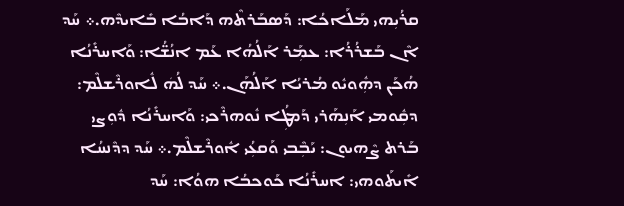ܩܪܳܝܼܗܝ ܡܰܠܰܐܟܳܐ: ܕܰܣܒܰܪܬܶܗ ܕܰܐܒܳܐ ܒܺܐܝܕܶܗ.܀ ܚܰܕ ܐܶܢ ܒܰܫܪܳܪܳܐ: ܥܡܼܰܪ ܐܰܠܳܗܳܐ ܥܰܡ ܐܢܳܫ̈ܳܐ: ܘܰܐܚܪܺܢܳܐ ܗܳܟܰܢ ܕܗܼܽܘܝܽܘ ܡܳܪܝܳܐ ܐܰܠܳܗܰܢ.܀ ܚܰܕ ܠܳܗܿ ܠܽܐܘܪܶܫܠܶܡ: ܕܩܼܽܘܡܝ ܐܰܢܼܗܰܪܝ ܕܰܡܛܼܳܐ ܢܽܘܗܪܶܟܝ: ܘܰܐܚܪܺܢܳܐ ܕܽܘܼܨܝ ܒܰܪܬ ܨܶܗܝܘܢ: ܝܰܒܼܶܒܝ ܘܰܩܥܼܳܝ ܐܽܘܪܶܫܠܶܡ.܀ ܚܰܕ ܕܕܶܢܚܳܐ ܐܺܝܬܰܘܗܝ: ܐܚܪܺܢܳܐ ܟܰܘܟܒܳܐ ܗܘܳܐ: ܚܰܕ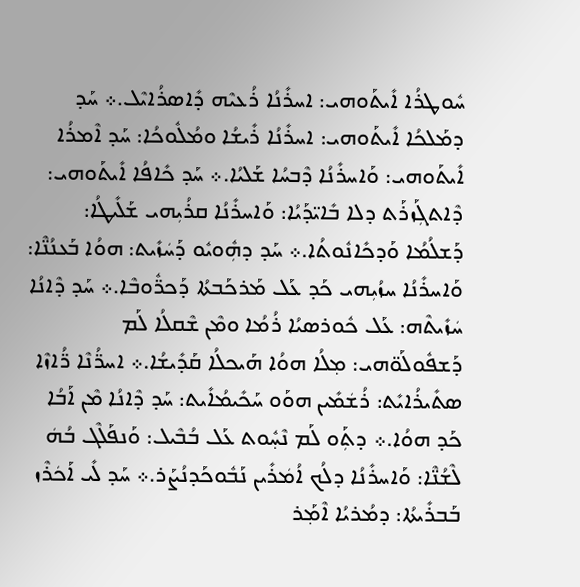ܚܽܘܛܪܳܐ ܐܺܝܬܰܘܗܝ: ܐܚܪܺܢܳܐ ܪܳܥܝܶܗ ܕܺܐܣܪܳܐܝܶܠ.܀ ܚܰܕ ܕܡܰܠܟܳܐ ܐܺܝܬܰܘܗܝ: ܐܚܪܺܢܳܐ ܪܺܝܫܳܐ ܘܡܳܠܽܘܟܳܐ: ܚܰܕ ܐܶܡܪܳܐ ܐܺܝܬܰܘܗܝ: ܘܰܐܚܪܺܢܳܐ ܕܶܒܚܳܐ ܫܰܠܝܳܐ.܀ ܚܰܕ ܟܺܐܦܳܐ ܐܺܝܬܰܘܗܝ: ܕܶܐܬܓܼܰܙܪܰܬ ܕܠܐ ܒܺܐܝ̈ܕܰܝܳܐ: ܘܰܐܚܪܺܢܳܐ ܩܪܳܝܼܗܝ ܫܰܠܺܝܛܳܐ: ܕܰܫܠܳܡܳܐ ܘܰܕܟܺܐܢܽܘܬܳܐ.܀ ܚܰܕ ܕܗܼܽܘܝܽܘ ܕܰܚܿܙܺܝܬ: ܗܘܳܐ ܒܰܥܢܳܢ̈ܶܐ: ܘܰܐܚܪܺܢܳܐ ܚܙܳܝܼܗܝ ܟܰܕ ܥܰܠ ܡܰܪܟܰܒܬܳܐ ܕܰܟܪ̈ܽܘܒܶܐ.܀ ܚܰܕ ܕܶܐܢܳܐ ܚܿܙܺܝܬܶܗ: ܥܰܠ ܟܽܘܪܣܝܳܐ ܪܳܡܳܐ ܘܡܶܢ ܫܶܩܠܳܐ ܠܰܡ ܕܰܫܦܽܘܠܰܘ̈ܗܝ: ܡ݂ܠܳܐ ܗܘܳܐ ܗܰܝܟܠܳܐ ܩܰܕܺܝܫܳܐ.܀ ܐܚܪ̈ܳܢܶܐ ܪ̈ܳܐܙܶܐ ܣܬܺܝܪܳܐܝܺܬ: ܪܳܫܿܡܺܝܢ ܗܘܰܘ ܚܰܟܺܝܡܳܐܺܝܬ: ܚܰܕ ܕܶܐܢܳܐ ܡܶܢ ܐܰܒܳܐ ܟܰܕ ܗܘܳܐ.܀ ܕܬܼܰܘ ܠܰܡ ܢܶܚ݂ܽܘܬ ܥܰܠ ܒܳܒܶܝܠ: ܘܰܢܦܰܠܶܓ ܒܳܗܿ ܠܶܫܳܢ̈ܶܐ: ܘܰܐܚܪܺܢܳܐ ܕܠܳܟ ܐܳܡܿܪܺܝܢ ܢܰܒܽܘܟܰܕܢܳܨܰܪ.܀ ܚܰܕ ܠܺܝ ܐܰܟܿܪܶܙ ܒܰܒܪܺܝܬܳܐ: ܕܡܳܪܝܳܐ ܐܶܡ݂ܰܪ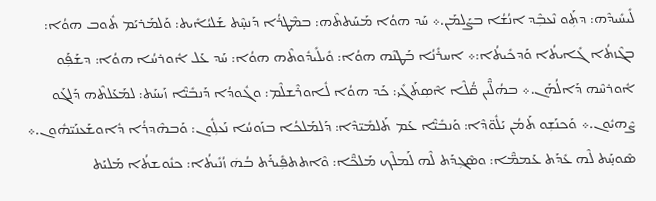ܠܺܝܚܺܝܕܶܗ: ܕܬܼܰܘ ܢܶܥܒܼܶܕ ܐܢܳܫܳܐ ܒܨܰܠܡܰܢ.܀ ܚܰܕ ܗܘܳܐ ܡܰܚܰܬܬܶܗ: ܒܡܶܛܪܳܐ ܕܰܢܚ̣ܶܬ ܫܰܠܝܳܐܺܝܬ: ܘܰܠܡܰܪܝܰܡ ܬܽܘܒ ܗܘܳܐ: ܒܓܶܙܬܳܐ ܓܺܐܝܬܳܐ ܘܰܕܟܺܝܬܳܐ:܀ ܐܚܪܺܢܳܐ ܒܰܛܢܶܗ ܗܘܳܐ: ܘܺܝܠܺܝܕܽܘܬܶܗ ܗܘܳܐ: ܚܰܕ ܥܰܠ ܐܽܘܪܚܳܐ ܗܘܳܐ: ܕܫܰܦܼܰܘ ܐܽܘܪܚܶܗ ܕܰܐܠܳܗܰܢ.܀ ܒܗܳܠ̈ܶܝܢ ܩ̈ܳܠܶܐ ܐܶܣܼܬܰܓܺܝ: ܟܰܕ ܗܘܳܐ ܠܽܐܘܪܶܫܠܶܡ: ܘܓܽܘܕܳܐ ܕܰܢܒܺܝ̈ܶܐ ܙܰܝܚܰܬ: ܠܡܰܥܰܠܬܶܗ ܕܰܠܓܰܘ ܨܶܗܝܽܘܢ.܀ ܘܰܟܢܰܫܼܘ ܬܰܡܳܢ ܝܰܠܽܘ̈ܕܶܐ: ܘܰܢܒܺܝ̈ܶܐ ܥܰܡ ܬܰܠܡܺܝ̈ܕܶܐ: ܕܰܠܡܰܠܟܳܐ ܒܙܰܘܚܳܐ ܢܰܥܠܼܽܘܢ: ܘܰܒܗܶܕܪܳܐ ܕܽܐܘܫܰܥܢܰܝ̈ܗܽܘܢ.܀ ܣܶܘܚ̣ܰܬ ܠܶܗ ܥܺܕܰܬ ܥܰܡܡ̈ܶܐ: ܘܣܶܓܼܕܰܬ ܠܶܗ ܠܰܡܠܶܟ ܡܰܠܟ̈ܶܐ: ܘܶܐܬܬܦܼܺܝܪܰܬ ܒܳܗܿ ܙܳܢܺܝܬܳܐ: ܟܢܽܘܫܬܳܐ ܡܰܠܝܰܬ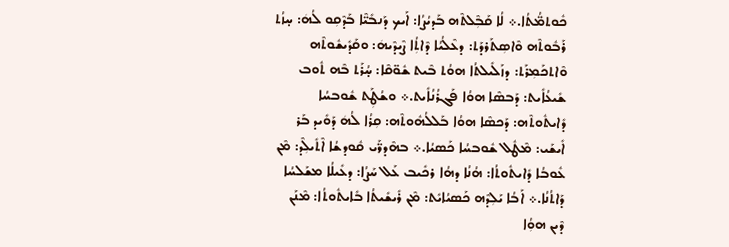ܟܽܘܬܡ̈ܳܬܳܐ.܀ ܠܳܐ ܩܰܒܼܶܠܬܶܗ ܒܰܕܝܳܨܳܐ: ܐܰܝܟ ܕܰܢܒܺܝ̈ܶܐ ܒܰܕܶܩܼܘ ܠܳܗܿ: ܚ̣ܙܳܬ ܪܰܒܽܘܬܶܗ ܘܶܐܣܼܬܰܪܕܰܬ: ܕܥܶܠܳܝܳܐ ܕܶܐܬܼܳܐ ܨܶܝܕܶܝܗܿ: ܘܩܰܕܺܝܫܽܘܬܶܗ ܘܶܐܬܟܰܡܼܪܰܬ: ܕܙܰܠܺܝܠܬܳܐ ܗܘܳܬ ܒܶܝܬ ܫܽܘ̈ܩܶܐ: ܚ̣ܳܪܰܬ ܒܶܗ ܬܽܘܒ ܫܺܝܥܳܐܺܝܬ: ܕܰܒܣܶܐ ܗܘܳܐ ܦܰܓܪܳܢܳܐܺܝܬ.܀ ܘܫܳܛܼܰܬ ܫܽܘܒܚܳܐ ܕܺܐܝܬܽܘܬܶܗ: ܕܰܟܣܶܐ ܗܘܳܐ ܒܰܠܠܳܗܽܘܬܶܗ: ܩܼܪܳܐ ܠܳܗܿ ܕܰܘܺܝܕ ܒܰܪ ܐܺܝܫܰܝ: ܡܶܛܽܠ ܫܽܘܒܚܳܐ ܟܰܣܝܳܐ.܀ ܒܗܶܕܪ̈ܰܝ ܩܽܘܕܫܳܐ ܐܶܬܺܝܠܼܶܕ: ܡܶܢ ܥܽܘܒܳܐ ܕܺܐܝܬܽܘܬܳܐ: ܗܳܢܳܐ ܕܗܳܐ ܪܟܺܝܒ ܥܰܠ ܚܰܨܳܐ: ܕܥܺܝܠܳܐ ܡܫܰܠܚܳܐ ܕܰܐܬܳܢܳܐ.܀ ܐܰܒܳܐ ܝܰܠܼܕܶܗ ܟܰܣܝܳܐܝܺܬ: ܡܶܢ ܪܺܝܫܺܝܬܳܐ ܒܺܐܝܬܽܘܬܳܐ: ܡܶܢܰܢ ܕܶܝܢ ܗܘܼܳܐ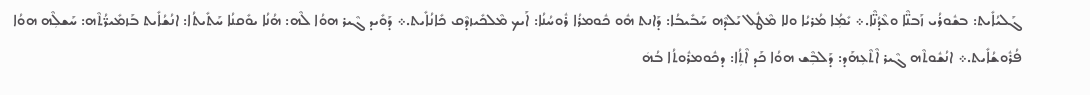ܓܰܠܝܳܐܺܝܬ: ܒܫܽܘܪܳܝ ܙܰܒܢ̈ܶܐ ܘܥܶܕܳܢ̈ܶܐ.܀ ܝܺܡܼܳܐ ܡܳܪܝܳܐ ܘܠܐ ܡܶܛܽܠ ܝܰܠܕܶܗ ܚܰܒܺܝܒܳܐ: ܕܰܐܢܬ ܗܽܘ ܟܽܘܡܪܳܐ ܪܽܘܚܳܢܳܐ: ܐܰܝܟ ܡܶܠܟܺܝܙܕܶܩ ܟܺܐܢܳܐܺܝܬ.܀ ܕܰܘܺܝܕ ܓܶܝܪ ܗܘܳܐ ܠܶܗ: ܗܳܢܳܐ ܝܘܺܩܢܳܐ ܚܰܬܺܝܬܳܐ: ܐܢܳܫܳܐܺܝܬ ܒܰܙܡܺܝܪ̈ܳܬܶܗ: ܚܰܫܠܼܶܗ ܗܘܳܐ ܦܳܪܽܘܫܳܐܺܝܬ.܀ ܐܢܳܫܽܘܬܶܗ ܓܶܝܪ ܐܶܬܶܥܼܗܰܕ: ܕܰܠܒܼܶܫ ܗܘܳܐ ܟܰܕ ܐܶܬܼܳܐ: ܕܟܽܘܡܪܽܘܬܳܐ ܒܳܗܿ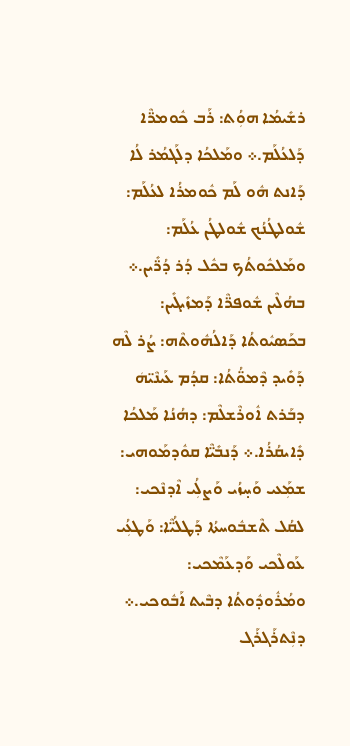ܪܫܺܝܡܳܐ ܗܘܼܳܬ: ܪܰܒ ܟܽܘܡܪ̈ܶܐ ܕܰܠܥܳܠܰܡ.܀ ܘܡܰܠܟܳܐ ܕܠܰܓܡܳܪ ܠܳܐ ܕܰܐܢܬ ܗܽܘ ܠܰܡ ܟܽܘܡܪܳܐ ܠܥܳܠܰܡ: ܫܽܘܠܛܳܢܳܟ ܫܽܘܠܛܳܢ ܥܳܠܰܡ: ܘܡܰܠܟܽܘܬܳܟ ܒܟܽܠ ܕܳܪ ܕܳܪ̈ܺܝܢ.܀ ܒܗܳܠܶܝܢ ܫܽܘܦܪ̈ܶܐ ܕܰܡܙܺܝܓܺܝܢ: ܒܟܰܣܝܽܘܬܳܐ ܕܰܐܠܳܗܽܘܬܶܗ: ܨܳܪ ܠܶܗ ܕܰܘܺܝܕ ܕܶܡܘ̈ܳܬܳܐ: ܩܕܳܡ ܥܰܝܢܶܝ̈ܗܿ ܕܒܰܪܬ ܐܽܘܪܶܫܠܶܡ: ܕܗܳܢܳܐ ܡܰܠܟܳܐ ܕܺܐܝܩܳܪܳܐ.܀ ܕܰܢܒܺܝ̈ܶܐ ܩܘܽܕܡܰܘܗܝ: ܫܡܼܰܥܝ ܘܰܚ̣ܙܳܝ ܘܰܨܠܼܳܝ ܐܶܕܢܶܟܝ: ܠܩܳܠ ܬܶܫܒܽܘܚܬܳܐ ܕܰܛܠܳܝ̈ܶܐ: ܘܰܛܥܼܳܝ ܥܰܘܠܶܟܝ ܘܰܕܥܰܡܶܟܝ: ܘܡܳܪܽܘܕܽܘܬܳܐ ܕܒܶܝܬ ܐܰܒܽܘܟܝ.܀ ܕܢܼܶܬܪܰܓܪܰܓ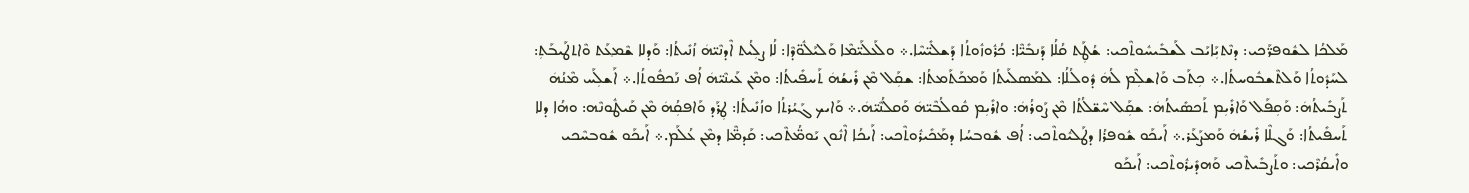ܡܰܠܟܳܐ ܠܫܽܘܦܪ̈ܰܟܝ: ܕܢܶܬܝܼܰܐܝܰܒ ܠܰܫܒܺܝܚܽܘܬܶܟܝ: ܫܳܛܼܰܬ ܩܳܠܳܐ ܕܰܢܒܺܝ̈ܶܐ: ܟܳܪܽܘܙܽܘܬܳܐ ܕܰܫܠܺܝ̈ܚܶܐ.܀ ܘܠܰܥܠܰܝ̈ܡܶܐ ܘܰܠܝܰܠܽܘ̈ܕܶܐ: ܠܳܐ ܨܠܼܳܝܬ ܐܶܕܢܶܝ̈ܗܿ ܙܳܢܺܝܬܳܐ: ܘܰܕܠܐ ܫܶܡ݂ܥܰܬ ܘܶܐܬܛܰܝܒܰܬܼ: ܠܚܰܕܽܘܬܳܐ ܘܰܠܬܶܫܒܽܘܚܬܳܐ.܀ ܟܼܬܰܒ ܘܰܐܫܠܼܶܡ ܠܳܗܿ ܕܽܘܠܳܠܳܐ: ܠܡܰܣܠܰܝܬܳܐ ܘܰܡܟܰܬܰܡܬܳܐ: ܫܩܼܰܠ ܡܶܢ ܪܺܝܫܳܗܿ ܬܰܚܦܺܝܬܳܐ: ܘܡܶܢ ܥܰܝܢܶܝ̈ܗܿ ܐܳܦ ܢܰܟܦܽܘܬܳܐ.܀ ܐܰܫܠܼܰܚ ܡܶܢܳܗܿ ܬܰܨܒܺܝܬܳܗܿ: ܘܰܩܼܦܰܠ ܘܰܐܪܺܝܼܡ ܬܰܟܣܺܝܬܳܗܿ: ܫܩܼܰܠ ܚܶܫ̈ܠܳܬܳܐ ܡܶܢ ܨܰܘܪܳܗܿ: ܘܐܪܺܝܼܡ ܩܽܘܠܳܒܶܝ̈ܗܿ ܘܰܩܠܳܢܶܝ̈ܗܿ.܀ ܘܰܐܝܟ ܓܰܝܳܪܬܳܐ ܘܙܳܢܺܝܬܳܐ: ܛܼܪܰܕ ܘܰܐܦܩܼܳܗܿ ܡܶܢ ܩܰܝܛܽܘܢܶܗ: ܘܗܳܐ ܕܠܐ ܬܰܚܦܺܝܬܳܐ: ܘܰܓܠܶܐ ܪܺܝܫܳܗܿ ܘܰܡܨܰܥܰܪ.܀ ܐܰܝܟܰܘ ܫܽܘܦܪܳܐ ܕܛܰܠܝܽܘܬܶܟܝ: ܐܳܦ ܫܽܘܒܚܳܐ ܕܡܰܟܺܝܪܽܘܬܶܟܝ: ܐܰܝܟܳܐ ܐܶܢܽܘܢ ܝܰܘܡ̈ܳܬܶܟܝ: ܩܰܕܡ̈ܶܐ ܕܡܶܢ ܥܳܠܰܡ.܀ ܐܰܝܟܰܘ ܫܽܘܒܚܶܟܝ ܘܐܺܝܩܳܪܶܟܝ: ܘܬܰܨܒܺܝܬܶܟܝ ܘܰܗܕܺܝܪܽܘܬܶܟܝ: ܐܰܝܟܰܘ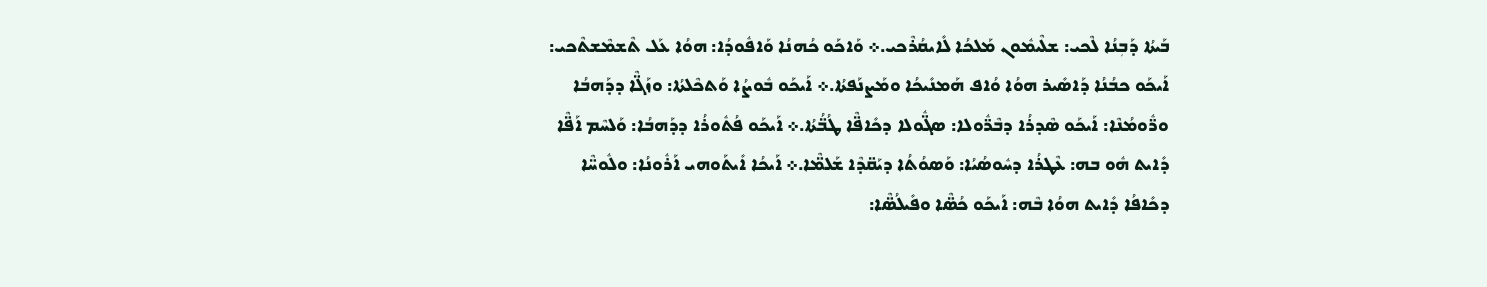ܒܰܝܬܳܐ ܕܰܒܼܢܳܐ ܠܶܟܝ: ܫܠܶܝܡܽܘܢ ܡܰܠܟܳܐ ܠܺܐܝܩܳܪܶܟܝ.܀ ܘܰܐܟܰܘ ܟܳܗܢܳܐ ܘܰܐܦܽܘܕܳܐ: ܗܘܳܐ ܥܰܠ ܬܶܫܡܶܫܬܶܟܝ: ܐܰܝܟܰܘ ܟܒܳܢܳܐ ܕܰܐܣܺܝܪ ܗܘܳܐ ܘܳܐܦ ܗܰܡܢܺܝܟܳܐ ܘܡܰܨܢܰܦܬܳܐ.܀ ܐܰܝܟܰܘ ܒܽܘܨܳܐ ܘܰܬܟܶܠܬܳܐ: ܘܙܰܓ̈ܶܐ ܕܕܰܗܒܳܐ ܘܪ̈ܽܘܡܳܢܶܐ: ܐܰܝܟܰܘ ܣܶܕܪܳܐ ܕܒܶܪ̈ܽܘܠܐ: ܣܓ̈ܽܘܠܐ ܕܟܺܐܦ̈ܶܐ ܛܳܒ̈ܳܬܳܐ.܀ ܐܰܝܟܰܘ ܦܳܬܽܘܪܳܐ ܕܕܰܗܒܳܐ: ܘܰܠܚܶܡ ܐܰܦ̈ܶܐ ܕܺܐܝܬ ܗܽܘ ܒܗ: ܥܶܛܪܳܐ ܕܚܽܘܣܳܝܳܐ: ܘܰܣܘܳܬܳܐ ܕܝܰܩ̈ܕܶܐ ܫܰܠܡ̈ܶܐ.܀ ܐܰܝܟܳܐ ܐܺܝܬܰܘܗܝ ܐܰܪܽܘܢܳܐ: ܘܠܽܘܚ̈ܶܐ ܕܟܺܐܦܳܐ ܕܺܐܝܬ ܗܘܳܐ ܒܶܗ: ܐܰܝܟܰܘ ܟܳܣ̈ܶܐ ܘܦܺܝܠܳܣ̈ܶܐ: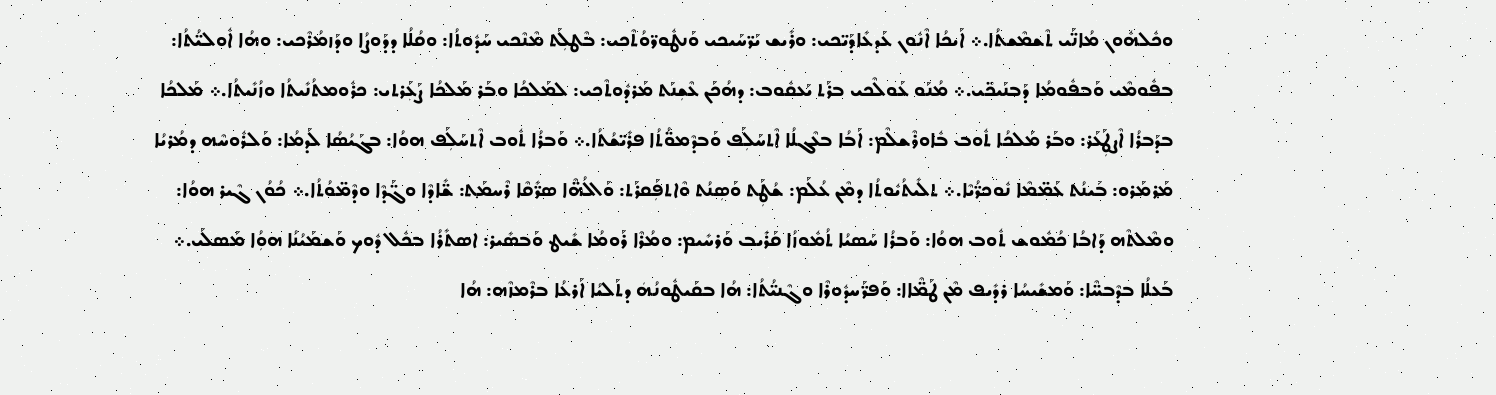ܘܟܽܠܗܽܘܢ ܡܳܐܢ̈ܰܝ ܬܶܫܡܶܫܬܳܐ.܀ ܐܰܝܟܳܐ ܐܶܢܽܘܢ ܥܰܕܥܺܐܕܰܝ̈ܟܝ: ܘܪܺܝܫ ܝܰܪ̈ܚܰܝܟܝ ܘܰܢܛܽܘܪ̈ܘܳܬܶܟܝ: ܒܶܛܠܼܰܬ ܡܶܢܶܟܝ ܚܰܕܽܘܬܳܐ: ܘܩܳܠܳܐ ܕܕܰܘܨܳܐ ܘܕܰܙܡܳܪܶܟܝ: ܘܗܳܐ ܐܽܘܠܝ̈ܳܬܳܐ: ܒܦܽܘܡܶܝ ܘܰܒܦܽܘܡܳܐ ܕܰܒܢܰܝܟ̈ܝ.܀ ܡܳܢܰܘ ܥܰܘܠܶܟܝ ܒܪܰܬ ܝܰܥܩܽܘܒ: ܕܗܳܟܰܢ ܥܶܫܼܢܰܬ ܡܰܪܕܽܘܬܶܟܝ: ܠܡܰܠܟܳܐ ܘܒܰܪ ܡܰܠܟܳܐ ܨܰܥܼܰܪܬܝ: ܟܪܽܘܡܬܳܢܺܝܬܳܐ ܘܙܳܢܺܝܬܳܐ.܀ ܡܰܠܟܳܐ ܒܕܰܒܪܳܐ ܐܶܨܛܼܰܥܰܪ: ܘܒܰܪ ܡܰܠܟܳܐ ܬܽܘܒ ܒܽܐܘܪܶܫܠܶܡ: ܐܰܒܳܐ ܒܥܶܓܠܳܐ ܐܶܬܚܰܠܼܰܦ ܘܰܒܕܶܡܘ̈ܳܬܳܐ ܦܪܺܝ̈ܫܳܬܳܐ.܀ ܘܰܒܪܳܐ ܬܽܘܒ ܐܶܬܚܰܠܼܰܦ ܗܘܳܐ: ܒܓܰܝܳܣܳܐ ܠܰܕܡܳܐ: ܘܰܠܪܽܘܚܶܗ ܕܡܳܪܝܳܐ ܡ݂ܰܪܡܰܪܘ: ܒܰܝܢܳܬ ܥܰܡ̈ܡܶܐ ܢܽܘܟܪ̈ܳܝܶܐ.܀ ܬܠܺܝܬܳܝܽܘܬܳܐ ܕܡܶܢ ܥܳܠܰܡ: ܫܳܛܼܰܬ ܘܰܣܼܢܳܬ ܘܶܐܬܦܼܰܩܪܰܬ: ܘܰܐܠܳܗ̈ܶܐ ܣܪ̈ܺܩܶܐ ܪܶܚܡ݂ܰܬ: ܫ̈ܺܐܕܶܐ ܘܓ̈ܰܕܶܐ ܘܕܶܡ̈ܘܳܬܳܐ.܀ ܟܳܘܳܢ ܓܶܝܪ ܗܘܳܐ: ܘܡܶܠܬܶܗ ܕܰܐܒܳܐ ܟܳܡܽܘܫ ܬܽܘܒ ܗܘܳܐ: ܘܰܒܪܳܐ ܚܰܣܝܳܐ ܬܳܡܽܘܙܳܐ ܩܰܪܺܝܒ ܘܰܪܚܺܝܡ: ܘܡܳܪܶܐ ܪܰܘܡܳܐ ܫܺܝܛ ܘܰܒܣܺܝܪ: ܐܣܬܺܪܳܐ ܒܟܽܠ ܕܽܘܟ ܘܰܫܡܰܝܳܢܳܐ ܗܘܼܳܐ ܡܰܣܠܰܝ.܀ ܒܰܥܠܳܐ ܒܕܶܒܚ̈ܶܐ: ܘܰܡܫܺܝܚܳܐ ܪܕܺܝܦ ܡܶܢ ܛܰܡ̈ܶܐܐ: ܘܰܦܪ̈ܰܚܕܽܘܪܶܐ ܘܓܶܢܝ̈ܳܬܳܐ: ܗܳܐ ܒܩܰܝܛܽܘܢܳܗܿ ܕܬܰܠܝܳܐ ܐܰܪܥܳܐ ܒܪܶܡܙܶܗ: ܗܳܐ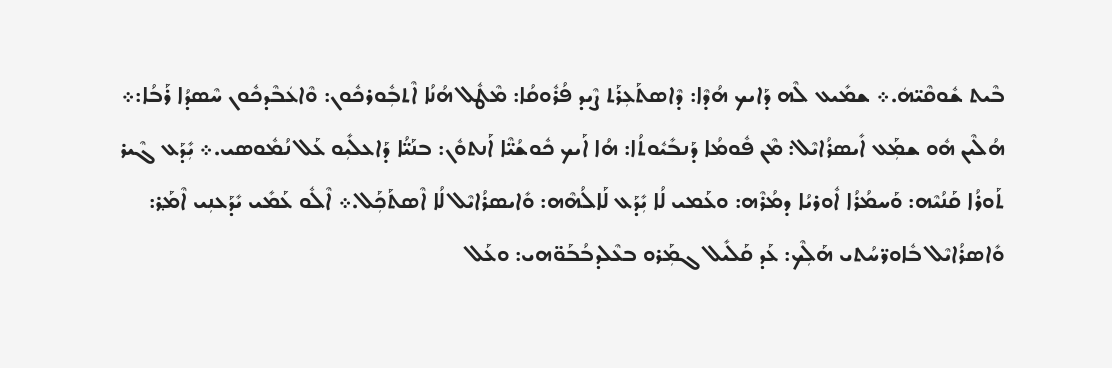ܒܶܝܬ ܫܽܘܩܶܝ̈ܗܿ.܀ ܫܡܺܝܥ ܠܶܗ ܕܰܐܝܟ ܗܳܕܶܐ: ܕܶܐܣܬܰܥܼܪܰܬ ܨܶܝܕ ܦܳܪܽܘܩܳܐ: ܡܶܛܽܠ ܗܳܢܳܐ ܐܶܬܒܼܽܘܪܟܽܘܢ: ܘܶܐܥܿܒܶܕܟܽܘܢ ܚܶܣܕܳܐ ܪܰܒܳܐ:܀ ܗܳܠܶܝܢ ܗܽܘ ܫܡܼܰܥ ܐܺܝܣܪܳܐܝܶܠ: ܡܶܢ ܦܽܘܡܳܐ ܕܰܢܒܺܝܽܘܬܳܐ: ܗܳܐ ܐܰܝܟ ܟܽܘܫܳܝ̈ܶܐ ܐܰܢܬܘܽܢ: ܒܢܰܝ̈ܳܐ ܕܰܐܥܠܺܝܼܘ ܥܰܠ ܢܳܡܽܘܣܝ.܀ ܝܼܺܕܰܥ ܓܶܝܪ ܬܰܘܪܳܐ ܩܰܢܳܝܶܗ: ܘܰܚܡܳܪܳܐ ܐܽܘܪܝܳܐ ܕܡܳܪܶܗ: ܘܥܰܡܝ ܠܳܐ ܝܼܺܕܰܥ ܠܰܐܠܳܗܶܗ: ܘܺܐܝܣܪܳܐܝܶܠ ܠܳܐ ܐܶܣܬܰܟܼܰܠ.܀ ܐܶܠܽܘ ܥܰܡܺܝ ܝܺܕܰܥܢܼܝ ܐܶܡ݂ܰܪ: ܘܺܐܣܪܳܐܝܶܠ ܒܽܐܘܪ̈ܚܳܬܝ ܗܰܠܼܶܟ: ܥܰܕ ܩܰܠܺܝܠ ܓܡܼܰܪܘ ܒܥܶܠܕܒܳܒܰܘ̈ܗܝ: ܘܥܰܠ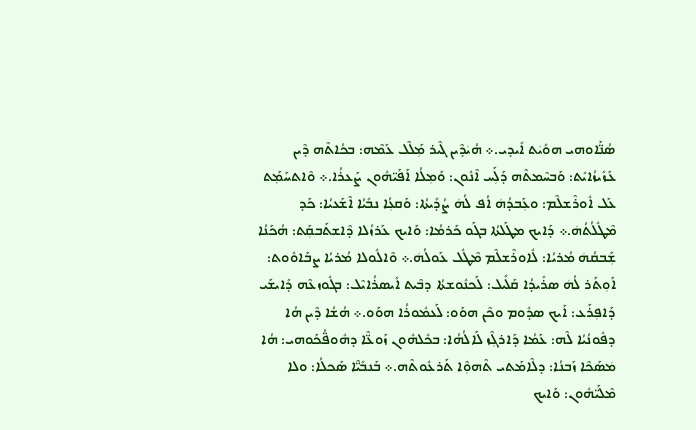ܣܳܢ̈ܰܐܘܗܝ ܗܘܺܝܿܬ ܐܺܝܕܝ.܀ ܗܳܝܿܕܶܝܢ ܓܶܝܪ ܡܼܰܠܶܠ ܥܰܡܶܗ: ܒܟܳܐܬܶܗ ܕܶܝܢ ܥܰܙܺܝܙܳܐܝܺܬ: ܘܰܒܚܶܡܬܶܗ ܕܰܠܼܰܚ ܐܶܢܽܘܢ: ܘܰܡܼܠܳܐ ܐܰܦܰܝ̈ܗܽܘܢ ܨܰܥܪܳܐ.܀ ܘܶܐܬܚܰܡ݂ܰܬ ܥܰܠ ܐܽܘܪܶܫܠܶܡ: ܘܥܼܰܒܕܳܗܿ ܐܳܦ ܠܳܗܿ ܨܳܕܺܝܬܳܐ: ܘܰܩܥܼܳܐ ܢܒܺܝܳܐ ܐܶܫܰܥܝܳܐ: ܟܰܕ ܡܶܛܽܠܳܬܳܗܿ.܀ ܕܰܐܝܟ ܡܛܰܠܬܳܐ ܒܓܰܘ ܟܰܪܡܳܐ: ܘܰܐܝܟ ܥܰܪܙܳܠܐ ܕܶܐܫܬܰܒܩܼܰܬ: ܗܳܟܰܢܳܐ ܫܼܰܒܩܳܗܿ ܡܳܪܝܳܐ: ܠܽܐܘܪܶܫܠܶܡ ܡܶܛܽܠ ܥܰܘܠܳܗܿ.܀ ܘܶܐܠܽܘܠܐ ܡܳܪܝܳܐ ܨܒܰܐܘܽܘܬ: ܐܰܘܼܬܰܪ ܠܳܗܿ ܣܪܺܝܕܳܐ ܩܰܠܺܝܠ: ܠܰܟܢܽܘܫܬܳܐ ܕܒܶܝܬ ܐܺܝܣܪܳܐܝܶܠ: ܒܓܽܘܙܥܶܗ ܕܺܐܝܫܰܝ ܕܰܐܦܼܪܰܥ: ܐܰܝܟ ܣܕܽܘܡ ܘܟܶܢ ܗܘܰܘ: ܠܰܥܡܽܘܪܳܐ ܗܘܰܘ.܀ ܗܳܫܳܐ ܕܶܝܢ ܗܳܐ ܕܦܽܘܢܳܝܳܐ ܠܶܗ: ܥܰܡܳܐ ܕܰܐܪܓܼܶܙ ܠܰܐܠܳܗܳܐ: ܒܟܽܠܗܽܘܢ ܙܰܘܥ̈ܶܐ ܕܗܽܘܦ̈ܳܟܰܘܗܝ: ܗܳܐ ܡܿܣܰܟܶܐ ܙܰܒܢܳܐ: ܕܠܶܐܡܰܬܝ ܬܶܗܘܼܶܐ ܬܰܪܥܽܘܬܶܗ.܀ ܒܰܢܒܺܝ̈ܶܐ ܣܰܟܠܳܐ: ܘܠܐ ܡܶܠܰܝ̈ܗܽܘܢ: ܘܰܐܝܟ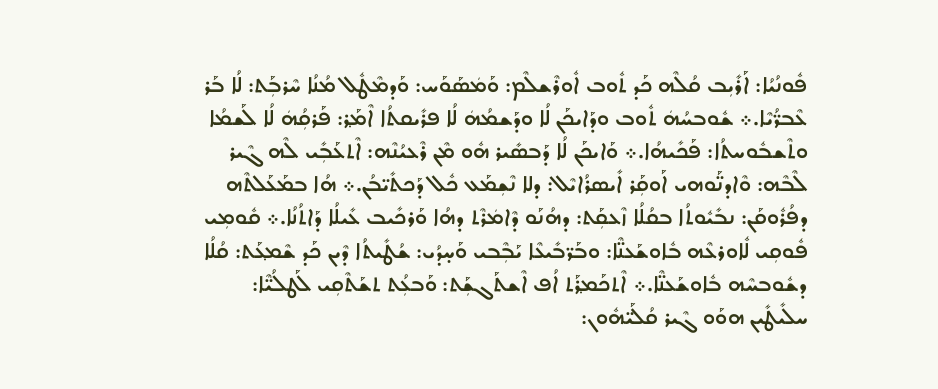ܦܽܘܢܳܝܳܐ: ܐܰܪܺܝܼܒ ܩܳܠܶܗ ܟܰܕ ܬܽܘܒ ܐܽܘܪܶܫܠܶܡ: ܘܰܡܿܣܰܘܰܚ: ܘܰܕܡܶܛܽܠ ܡܳܢܳܐ ܚܶܪܒܼܰܬ: ܠܳܐ ܒܰܪ ܥܶܒܪ̈ܳܝܶܐ.܀ ܫܽܘܒܚܳܗܿ ܬܽܘܒ ܘܕܰܐܝܟܰܢ ܠܳܐ ܘܕܰܫܡܳܗܿ ܠܳܐ ܦܪܺܝܩܬܳܐ ܐܶܡ݂ܰܪ: ܦܰܪܩܼܳܗܿ ܠܳܐ ܠܰܫܡܳܐ ܘܬܶܫܒܽܘܚܬܳܐ: ܦܰܟܺܝܗܳܐ.܀ ܘܰܐܝܟܰܢ ܠܳܐ ܕܰܒܣܺܝܪ ܗܽܘ ܡܶܢ ܪܶܥܝܳܢܶܗ: ܐܶܬܥܰܒܼܺܝ ܠܶܗ ܓܶܝܪ ܠܶܒܶܗ: ܘܶܐܕܢ̈ܰܘܗܝ ܐܰܘܩܼܰܪ ܐܺܝܣܪܳܐܝܶܠ: ܕܠܐ ܢܶܫܼܡܰܥ ܟܽܠ ܕܰܟܬܺܝ̈ܒܳܢ.܀ ܗܳܐ ܒܡܰܥܰܠܬܶܗ ܕܦܳܪܽܘܩܰܢ: ܢܒܺܝܽܘܬܳܐ ܒܩܳܠܳܐ ܙܶܥܩܼܰܬ: ܕܗܳܢܰܘ ܕܶܐܡܿܪܶܬ ܕܗܳܐ ܘܰܪܟܺܝܒ ܥܺܝܠܳܐ ܕܰܐܬܳܢܳܐ.܀ ܩܽܘܡܼܝ ܦܽܘܩܼܝ ܠܽܐܘܪܥܶܗ ܒܽܐܘܫܰܥܢ̈ܶܐ: ܘܒܰܪ̈ܒܺܝܥܶܐ ܝܰܒܼܶܒܝ ܘܰܚ̣ܕܳܝ: ܫܳܛܺܝܬܳܐ ܕܶܝܢ ܟܰܕ ܫܶܡ݂ܥܰܬ: ܩܳܠܳܐ ܕܫܽܘܒܚܶܗ ܒܽܐܘܫܰܥܢ̈ܶܐ.܀ ܐܶܬܟܰܡ݂ܪܰܬ ܐܳܦ ܐܶܫܬܰܓܫܼܰܬ: ܘܰܒܥܼܳܬ ܬܫܰܬܶܩܼܝ ܠܰܛܠܳܝ̈ܶܐ: ܚܠܺܝܛܺܝܢ ܗܘܰܘ ܓܶܝܪ ܩܳܠܰܝ̈ܗܽܘܢ: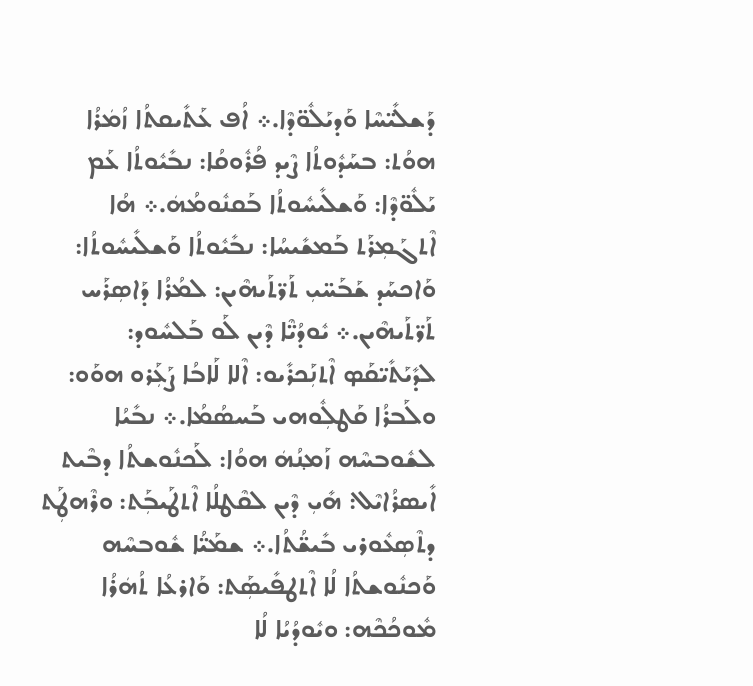ܕܰܫܠܺܝ̈ܚܶܐ ܘܰܕܝܰܠܽܘ̈ܕܶܐ.܀ ܐܳܦ ܥܰܬܺܝܩܬܳܐ ܙܳܡܿܪܳܐ ܗܘܳܬ: ܒܚܰܕܽܘܬܳܐ ܨܶܝܕ ܦܳܪܽܘܩܳܐ: ܢܒܺܝܽܘܬܳܐ ܥܰܡ ܝܰܠܽܘ̈ܕܶܐ: ܘܰܫܠܺܝܚܽܘܬܳܐ ܒܰܩܢܽܘܡܳܗܿ.܀ ܗܳܐ ܐܶܬܓܰܡܼܪܰܬ ܒܰܡܫܺܝܚܳܐ: ܢܒܺܝܽܘܬܳܐ ܘܰܫܠܺܝܚܽܘܬܳܐ: ܘܰܐܟܚܰܕ ܫܰܒܰܚ̈ܝܼ ܬܰܪ̈ܬܰܝܗܶܝܢ: ܠܡܳܪܳܐ ܕܰܐܣܼܪܰܚ ܬܰܪ̈ܬܰܝܗܶܝܢ.܀ ܝܽܘܕܳܝ̈ܶܐ ܕܶܝܢ ܠܰܘ ܒܰܠܚܽܘܕ: ܠܕܺܝܰܬܺܝ̈ܩܰܤ ܐܶܬܢܼܰܟܪܺܝܘ: ܐܶܠܐ ܠܰܐܒܳܐ ܨܰܥܼܰܪܘ ܗܘܰܘ: ܘܠܰܒܪܳܐ ܩܰܛܠܼܽܘܗܝ ܒܰܚܣܳܡܳܐ.܀ ܢܒܺܝܳܐ ܠܫܽܘܒܚܶܗ ܙܰܡ݂ܢܳܗܿ ܗܘܳܐ: ܠܰܟܢܽܘܫܬܳܐ ܕܒܶܝܬ ܐܺܝܣܪܳܐܝܶܠ: ܗܺܝܼ ܕܶܝܢ ܠܩܶܛܠܳܐ ܐܶܬܛܰܝܒܼܰܬ: ܘܪܶܗܛܼܰܬ ܕܬܶܣܼܥܽܘܪܝ ܒܺܝܫ̈ܳܬܳܐ.܀ ܫܡܰܝ̈ܳܐ ܫܽܘܒܚܶܗ ܘܰܟܢܽܘܫܬܳܐ ܠܳܐ ܐܶܬܛܦܺܝܣܼܰܬ: ܘܰܐܪܥܳܐ ܬܳܗܿܪܳܐ ܡܽܘܟܳܟܶܗ: ܘܝܽܘܕܳܝܳܐ ܠܳܐ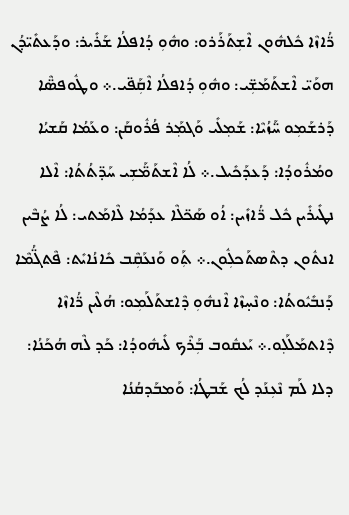ܪ̈ܳܐܙܶܐ ܟܽܠܗܽܘܢ ܐܶܫܼܬܰܪܰܪܘ: ܘܗܽܘܼ ܕܳܐܦܠܳܐ ܫܰܪܺܝܪ: ܘܕܰܥܬܺܝ̈ܕܳܢ ܗܘܰܝ̈ ܐܶܫܬܰܡܰܫܼ̈ܝ: ܘܗܽܘܼ ܕܳܐܦܠܳܐ ܐܶܩܼܰܦ̈ܝ.܀ ܘܛܽܘܦܣ̈ܶܐ ܕܰܪܫܰܡܼܘ ܚ̈ܰܙܳܝܶܐ: ܫܰܡ݂ܠܺܝ ܘܰܓܡ݂ܰܪ ܦܳܪܽܘܩܰܢ: ܘܥܰܡܳܐ ܩܰܫܝܳܐ ܘܡܳܪܽܘܕܳܐ: ܕܰܥܕܰܟܺܝܠ.܀ ܠܳܐ ܐܶܫܬܰܡ̈ܰܫܼܝ ܚܰܕ̈ܬܳܬܳܐ: ܐܶܠܐ ܢܛܺܝܪܺܝܢ ܟܽܠ ܪ̈ܳܐܙܺܝܢ: ܐܳܘ ܣܰܟ̈ܠܶܐ ܥܕܰܡܳܐ ܠܶܐܡܰܬܝ: ܠܳܐ ܨܳܒܶܝܢ ܐܢܬܽܘܢ ܕܬܶܣܬܰܟܠܼܽܘܢ.܀ ܬܼܰܘ ܘܰܢܥܰܩܼܶܒ ܟܺܐܢܳܐܝܺܬ: ܦܶܬܓ̈ܳܡܶܐ ܕܰܢܒܺܝܽܘܬܳܐ: ܘܢܶܚ̣ܙܶܐ ܐܶܢܗܽܘܼ ܕܶܐܫܬܰܠܰܡܼܘ: ܗܳܠܶܝܢ ܪ̈ܳܐܙܶܐ ܕܶܐܬܡܰܠܰܠ݂ܘ.܀ ܝܰܥܩܽܘܒ ܒܼܰܪܶܟ ܠܺܝܗܽܘܕܳܐ: ܟܰܕ ܠܶܗ ܗܳܟܰܢܳܐ: ܕܠܐ ܠܰܡ ܢܶܥܼܢܰܕ ܠܳܟ ܫܰܒܛܳܐ: ܘܰܡܒܰܕܩܳܢܳܐ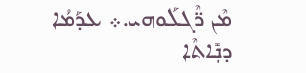ܡܶܢ ܪ̈ܶܓܠܰܘܗܝ.܀ ܥܕܰܡܳܐ ܕܢܼܺܐܬܶܐ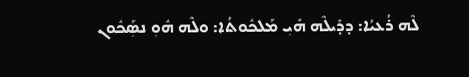ܠܶܗ ܪܳܥܝܳܐ: ܕܕܺܝܠܶܗ ܗܺܝܼ ܡܰܠܟܽܘܬܳܐ: ܘܠܶܗ ܗܽܘܼ ܢܣܼܰܟܽܘܢ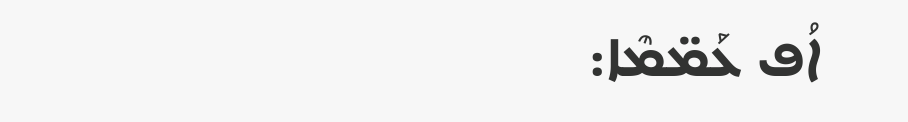ܐܳܦ ܥܰܡ̈ܡܶܐ: